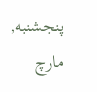پنجشنبه, مارچ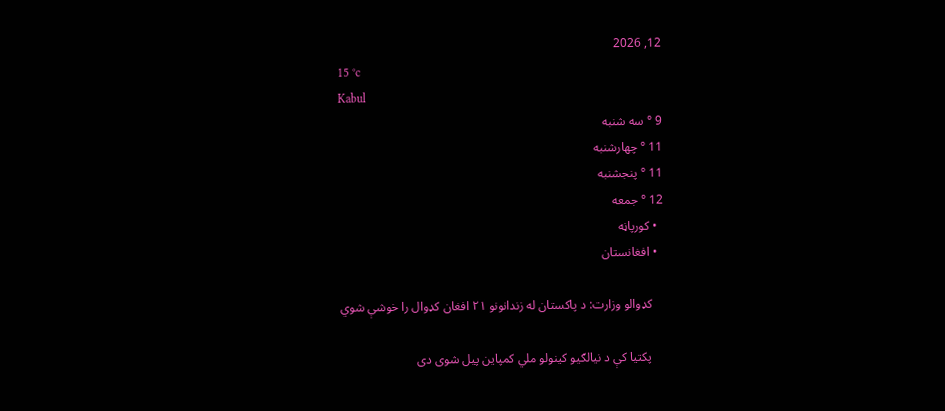12, 2026
15 °c
Kabul
9 ° سه شنبه
11 ° چهارشنبه
11 ° پنجشنبه
12 ° جمعه
  • کورپاڼه
  • افغانستان

    کډوالو وزارت: د پاکستان له زندانونو ۲۱ افغان کډوال را خوشې شوي

    پکتیا کې د نیالګيو کینولو ملي کمپاین پیل شوی دی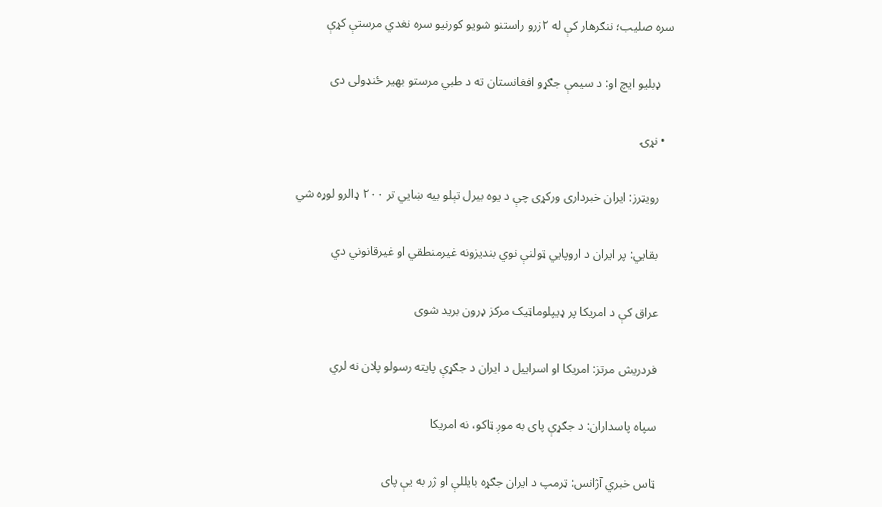سره صلیب؛ ننګرهار کې له ۲زرو راستنو شویو کورنیو سره نغدي مرستې کړې

    ډبلیو ایچ او: د سیمې جګړو افغانستان ته د طبي مرستو بهیر ځنډولی دی

  • نړۍ

    رويټرز: ايران خبرداری ورکړی چې د یوه بیرل تېلو بيه ښايي تر ۲۰۰ ډالرو لوړه شي

    بقایي: پر ایران د اروپايي ټولنې نوي بندیزونه غیرمنطقي او غیرقانوني دي

    عراق کې د امریکا پر ډيپلوماټيک مرکز ډرون برید شوی

    فردریش مرتز: امریکا او اسراییل د ایران د جګړې پایته رسولو پلان نه لري

    سپاه پاسداران: د جګړې پای به موږ ټاکو، نه امریکا

    ټاس خبري آژانس: ټرمپ د ایران جګړه بایللې او ژر به یې پای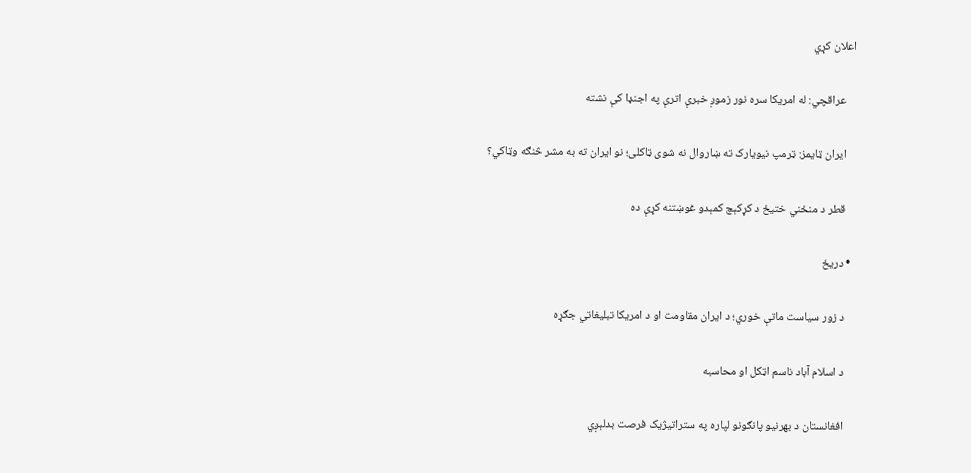اعلان کړي

    عراقچي: له امریکا سره نور زموږ خبرې اترې په اجنډا کې نشته

    ایران ټایمز: ټرمپ نیویارک ته ښاروال نه شوی ټاکلی؛ نو ایران ته به مشر څنګه وټاکي؟

    قطر د منځني ختیځ د کړکېچ کمېدو غوښتنه کړې ده

  • دریځ

    د زور سیاست ماتې خوري؛ د ایران مقاومت او د امریکا تبلیغاتي جګړه

    د اسلام ‌آباد ناسم اټکل او محاسبه

    افغانستان د بهرنیو پانګونو لپاره په ستراتیژیک فرصت بدلېږي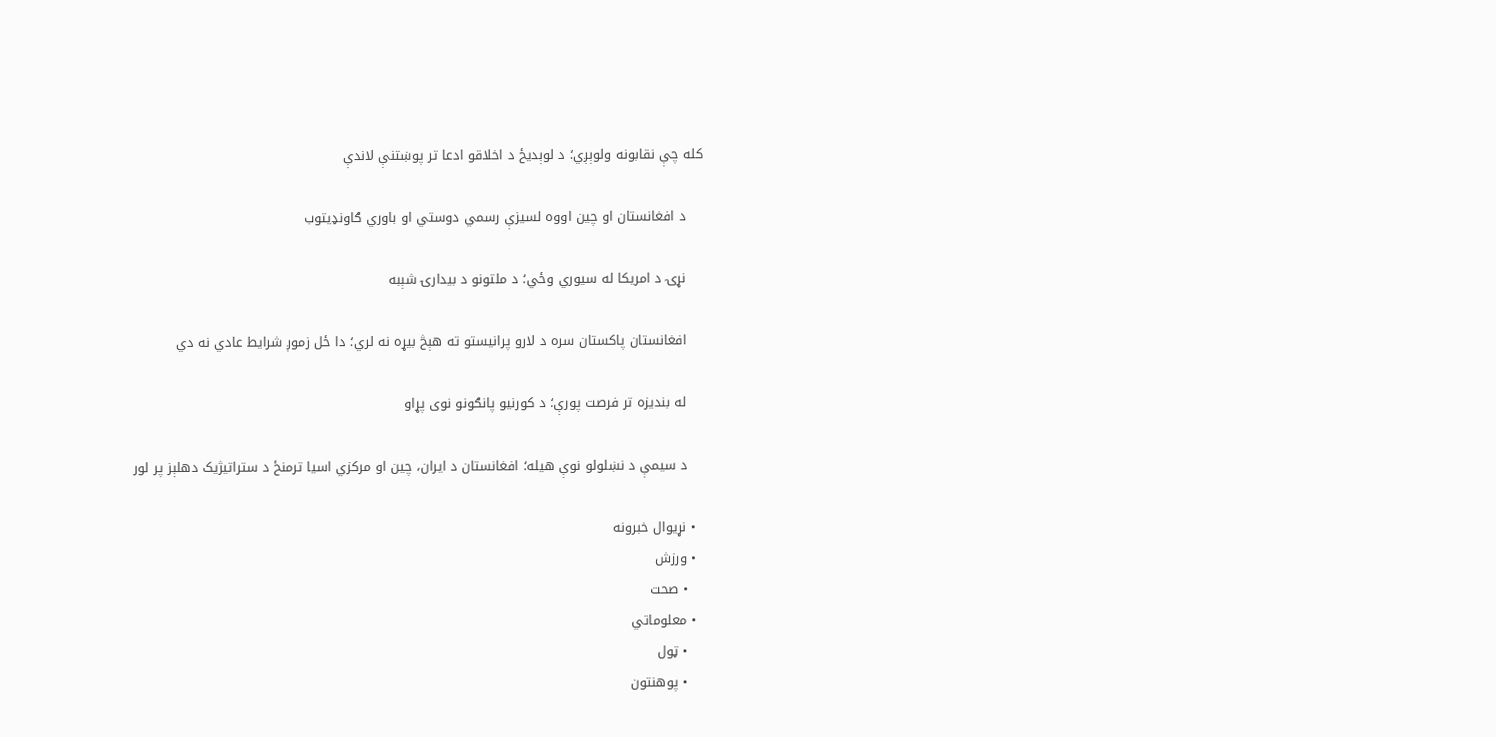کله چې نقابونه ولوېږي؛ د لوېدیځ د اخلاقو ادعا تر پوښتنې لاندې

    د افغانستان او چین اووه لسیزې رسمي دوستي او باوري ګاونډیتوب

    نړۍ د امریکا له سیوري وځي؛ د ملتونو د بیدارۍ شېبه

    افغانستان پاکستان سره د لارو پرانیستو ته هېڅ بیړه نه لري؛ دا ځل زموږ شرایط عادي نه دي

    له بندیزه تر فرصت پورې؛ د کورنیو پانګونو نوی پړاو

    د سیمې د نښلولو نوې هیله؛ افغانستان د ایران، چین او مرکزي اسیا ترمنځ د ستراتیژیک دهلېز پر لور

  • نړیوال خبرونه
  • ورزش
    • صحت
  • معلوماتي
    • ټول
    • پوهنتون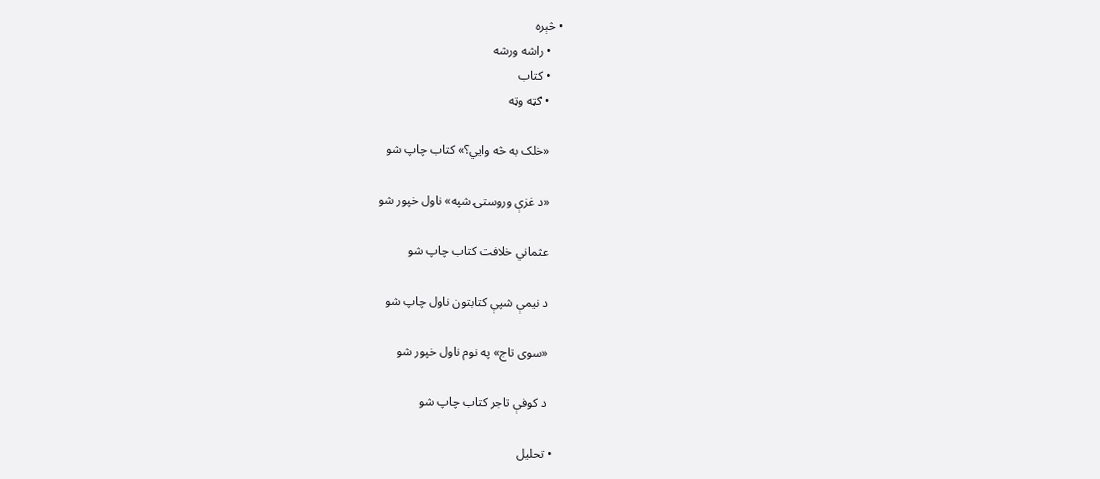• څېره
    • راشه ورشه
    • کتاب
    • ګټه وټه

    «خلک به څه وایي؟» کتاب چاپ شو

    «د غزې وروستۍ شپه» ناول خپور شو

    عثماني خلافت کتاب چاپ شو

    د نیمې شپې کتابتون ناول چاپ شو

    «سوی تاج» په نوم ناول خپور شو

    د کوفې تاجر کتاب چاپ شو

  • تحلیل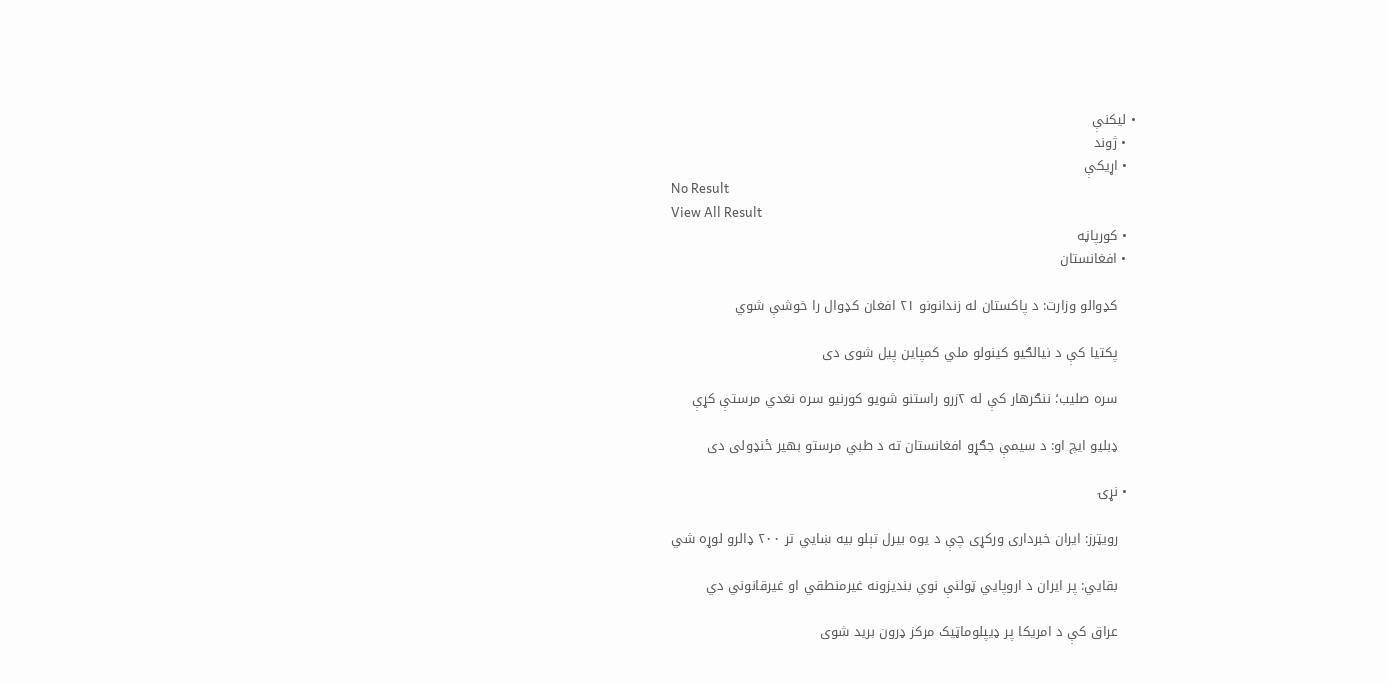• لیکنې
  • ژوند
  • اړیکې
No Result
View All Result
  • کورپاڼه
  • افغانستان

    کډوالو وزارت: د پاکستان له زندانونو ۲۱ افغان کډوال را خوشې شوي

    پکتیا کې د نیالګيو کینولو ملي کمپاین پیل شوی دی

    سره صلیب؛ ننګرهار کې له ۲زرو راستنو شویو کورنیو سره نغدي مرستې کړې

    ډبلیو ایچ او: د سیمې جګړو افغانستان ته د طبي مرستو بهیر ځنډولی دی

  • نړۍ

    رويټرز: ايران خبرداری ورکړی چې د یوه بیرل تېلو بيه ښايي تر ۲۰۰ ډالرو لوړه شي

    بقایي: پر ایران د اروپايي ټولنې نوي بندیزونه غیرمنطقي او غیرقانوني دي

    عراق کې د امریکا پر ډيپلوماټيک مرکز ډرون برید شوی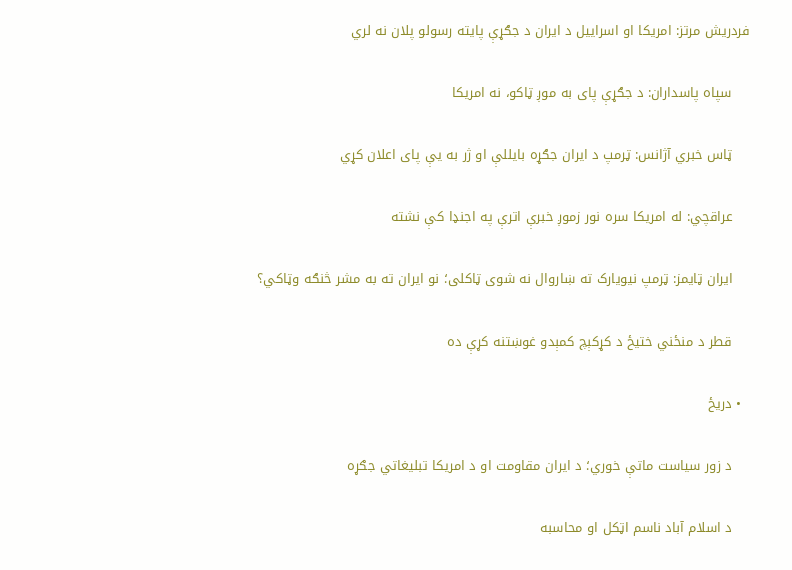فردریش مرتز: امریکا او اسراییل د ایران د جګړې پایته رسولو پلان نه لري

    سپاه پاسداران: د جګړې پای به موږ ټاکو، نه امریکا

    ټاس خبري آژانس: ټرمپ د ایران جګړه بایللې او ژر به یې پای اعلان کړي

    عراقچي: له امریکا سره نور زموږ خبرې اترې په اجنډا کې نشته

    ایران ټایمز: ټرمپ نیویارک ته ښاروال نه شوی ټاکلی؛ نو ایران ته به مشر څنګه وټاکي؟

    قطر د منځني ختیځ د کړکېچ کمېدو غوښتنه کړې ده

  • دریځ

    د زور سیاست ماتې خوري؛ د ایران مقاومت او د امریکا تبلیغاتي جګړه

    د اسلام ‌آباد ناسم اټکل او محاسبه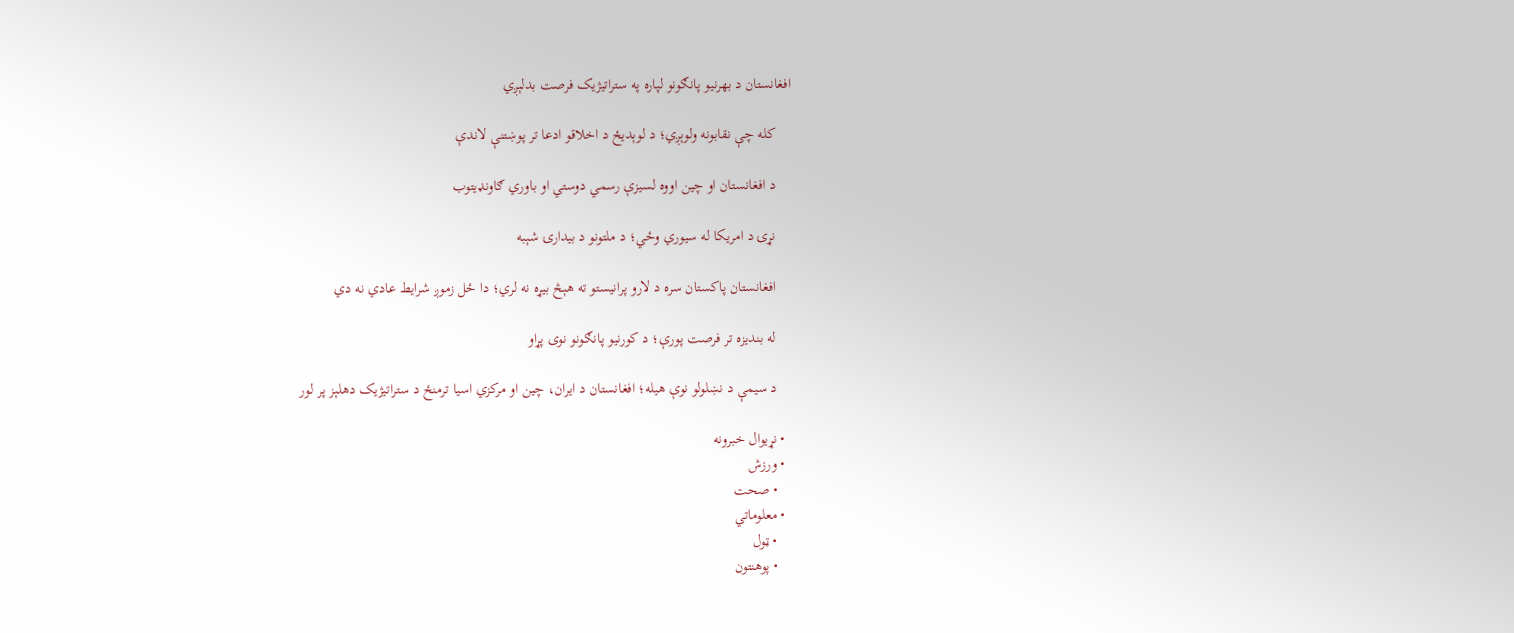افغانستان د بهرنیو پانګونو لپاره په ستراتیژیک فرصت بدلېږي

    کله چې نقابونه ولوېږي؛ د لوېدیځ د اخلاقو ادعا تر پوښتنې لاندې

    د افغانستان او چین اووه لسیزې رسمي دوستي او باوري ګاونډیتوب

    نړۍ د امریکا له سیوري وځي؛ د ملتونو د بیدارۍ شېبه

    افغانستان پاکستان سره د لارو پرانیستو ته هېڅ بیړه نه لري؛ دا ځل زموږ شرایط عادي نه دي

    له بندیزه تر فرصت پورې؛ د کورنیو پانګونو نوی پړاو

    د سیمې د نښلولو نوې هیله؛ افغانستان د ایران، چین او مرکزي اسیا ترمنځ د ستراتیژیک دهلېز پر لور

  • نړیوال خبرونه
  • ورزش
    • صحت
  • معلوماتي
    • ټول
    • پوهنتون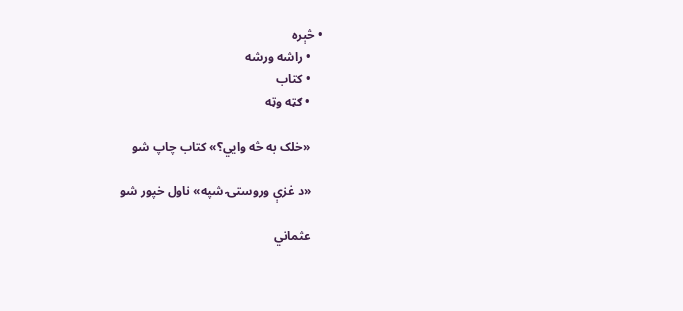• څېره
    • راشه ورشه
    • کتاب
    • ګټه وټه

    «خلک به څه وایي؟» کتاب چاپ شو

    «د غزې وروستۍ شپه» ناول خپور شو

    عثماني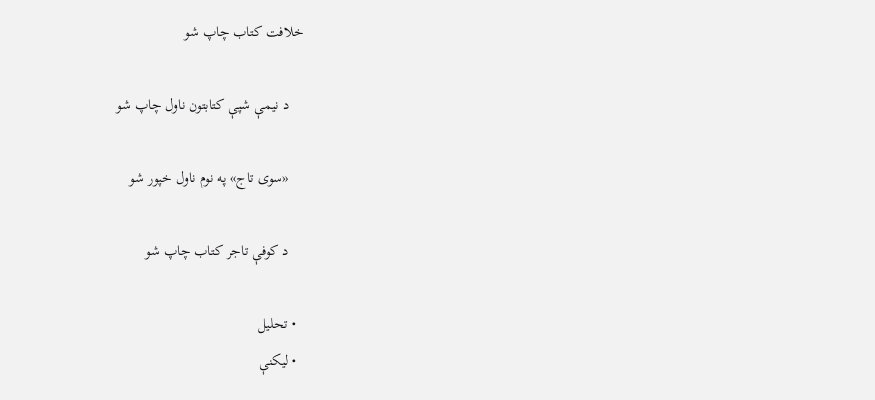خلافت کتاب چاپ شو

    د نیمې شپې کتابتون ناول چاپ شو

    «سوی تاج» په نوم ناول خپور شو

    د کوفې تاجر کتاب چاپ شو

  • تحلیل
  • لیکنې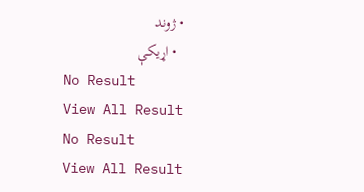• ژوند
  • اړیکې
No Result
View All Result
No Result
View All Result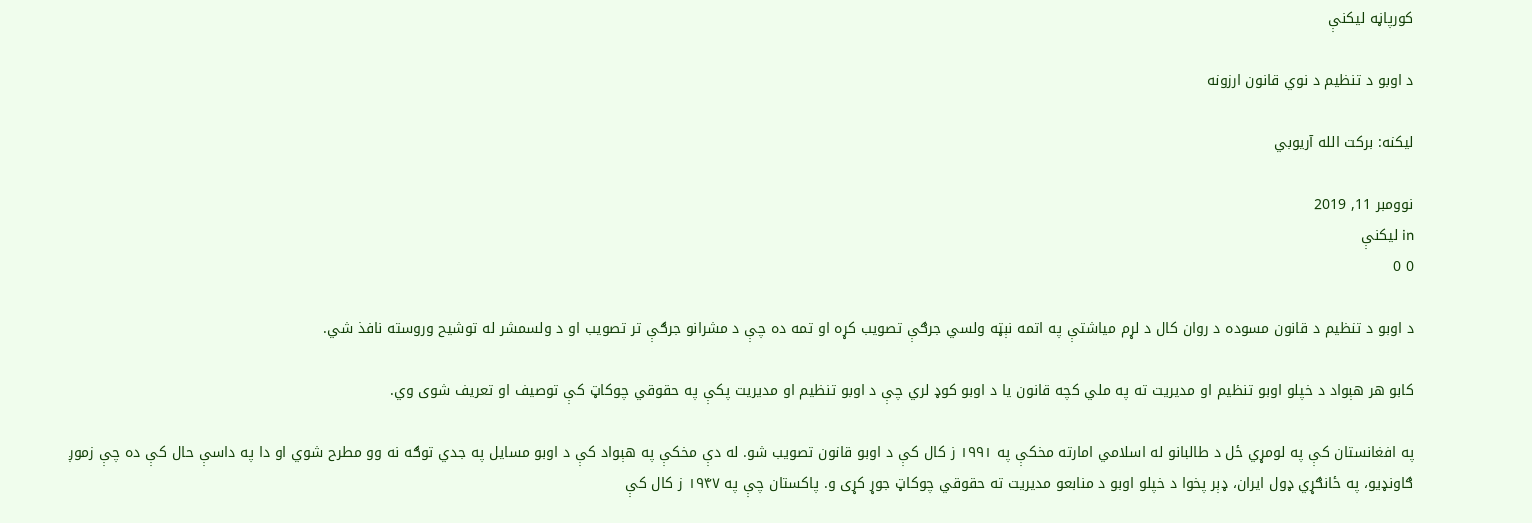کورپاڼه لیکنې

د اوبو د تنظیم د نوي قانون ارزونه

لیکنه: برکت الله آریوبي

نوومبر 11, 2019
in لیکنې
0 0

د اوبو د تنظیم د قانون مسوده د روان کال د لړم میاشتې په اتمه نېټه ولسي جرګې تصویب کړه او تمه ده چې د مشرانو جرګې تر تصویب او د ولسمشر له توشیح وروسته نافذ شي.

کابو هر هېواد د خپلو اوبو تنظیم او مدیریت ته په ملي کچه قانون یا د اوبو کوډ لري چې د اوبو تنظیم او مدیریت پکې په حقوقي چوکاټ کې توصیف او تعریف شوی وي.

په افغانستان کې په لومړي ځل د طالبانو له اسلامي امارته مخکې په ۱۹۹۱ ز کال کې د اوبو قانون تصویب شو. له دې مخکې په هېواد کې د اوبو مسایل په جدي توګه نه وو مطرح شوي او دا په داسې حال کې ده چې زموږ ګاونډیو، په ځانګړي ډول ایران، ډېر پخوا د خپلو اوبو د منابعو مدیریت ته حقوقي چوکاټ جوړ کړی و. پاکستان چې په ۱۹۴۷ ز کال کې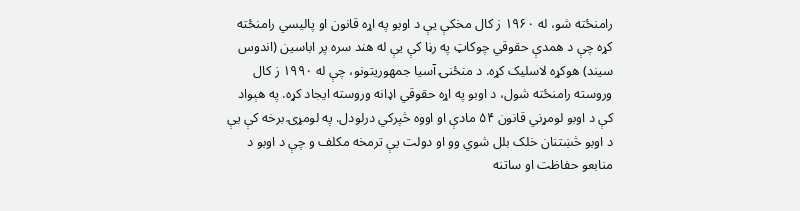رامنځته شو، له ۱۹۶۰ ز کال مخکې یې د اوبو په اړه قانون او پالیسي رامنځته کړه چې د همدې حقوقي چوکاټ په رڼا کې یې له هند سره پر اباسین (اندوس سیند) هوکړه لاسلیک کړه. د منځنۍ آسیا جمهوریتونو، چې له ۱۹۹۰ ز کال وروسته رامنځته شول، د اوبو په اړه حقوقي اډانه وروسته ایجاد کړه. په هېواد کې د اوبو لومړني قانون ۵۴ مادې او اووه څپرکي درلودل. په لومړۍ برخه کې یې د اوبو څښتنان خلک بلل شوي وو او دولت یې ترمخه مکلف و چې د اوبو د منابعو حفاظت او ساتنه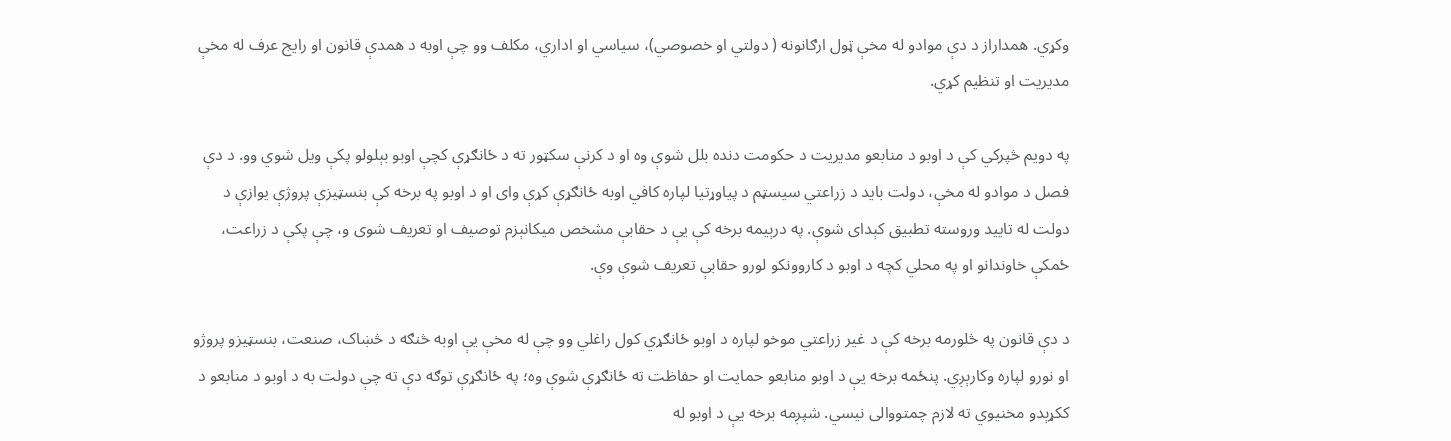وکړي. همداراز د دې موادو له مخې ټول ارګانونه ( دولتي او خصوصي)، سیاسي او اداري، مکلف وو چې اوبه د همدې قانون او رایج عرف له مخې مدیریت او تنظیم کړي.

په دویم څپرکي کې د اوبو د منابعو مدیریت د حکومت دنده بلل شوې وه او د کرنې سکټور ته د ځانګړې کچې اوبو بېلولو پکې ویل شوي وو. د دې فصل د موادو له مخې، دولت باید د زراعتي سیسټم د پیاوړتیا لپاره کافي اوبه ځانګړې کړې وای او د اوبو په برخه کې بنسټیزې پروژې یوازې د دولت له تایید وروسته تطبیق کېدای شوې. په درېیمه برخه کې یې د حقابې مشخص میکانېزم توصیف او تعریف شوی و، چې پکې د زراعت، ځمکې خاوندانو او په محلي کچه د اوبو د کاروونکو لورو حقابې تعریف شوې وې.

د دې قانون په څلورمه برخه کې د غیر زراعتي موخو لپاره د اوبو ځانګړي کول راغلي وو چې له مخې یې اوبه څنګه د څښاک، صنعت، بنسټیزو پروژو او نورو لپاره وکارېږي. پنځمه برخه یې د اوبو منابعو حمایت او حفاظت ته ځانګړې شوې وه؛ په ځانګړې توګه دې ته چې دولت به د اوبو د منابعو د ککړېدو مخنیوي ته لازم چمتووالی نیسي. شپږمه برخه یې د اوبو له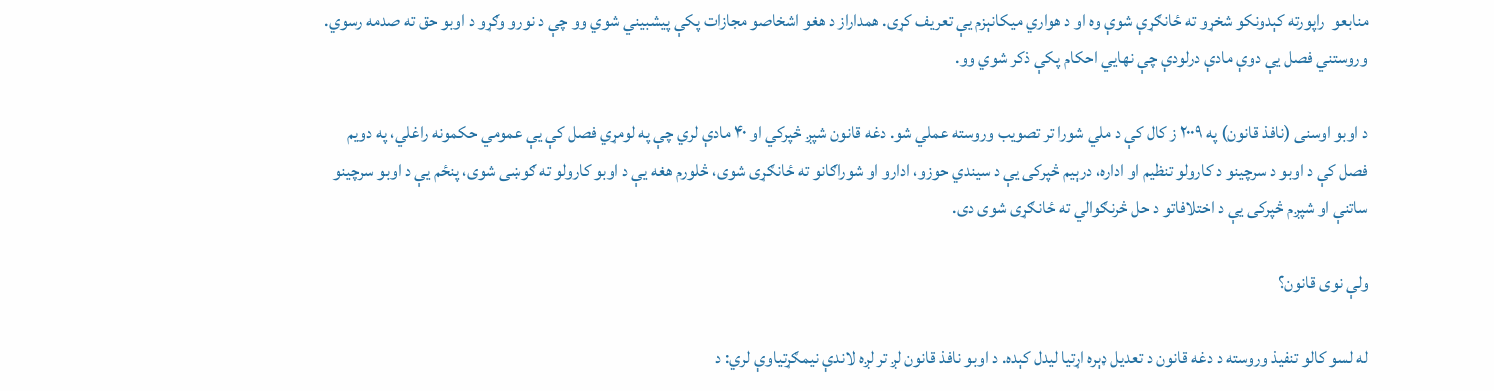منابعو  راپورته کېدونکو شخړو ته ځانګړې شوې وه او د هواري میکانېزم یې تعریف کړی. همداراز د هغو اشخاصو مجازات پکې پیشبیني شوي وو چې د نورو وګړو د اوبو حق ته صدمه رسوي. وروستني فصل یې دوې مادې درلودې چې نهایي احکام پکې ذکر شوي وو.

د اوبو اوسنی (نافذ قانون) په ۲۰۰۹ ز کال کې د ملي شورا تر تصویب وروسته عملي شو. دغه قانون شپږ څپرکي او ۴۰ مادې لري چې په لومړي فصل کې يې عمومي حکمونه راغلي، په دویم فصل کې د اوبو د سرچینو د کارولو تنظیم او اداره، درېیم څپرکی یې د سیندي حوزو، ادارو او شوراګانو ته ځانګړی شوی، څلورم هغه یې د اوبو کارولو ته ګوښی شوی، پنځم یې د اوبو سرچینو ساتنې او شپږم څپرکی یې د اختلافاتو د حل څرنګوالي ته ځانګړی شوی دی.

ولې نوی قانون؟

له لسو کالو تنفیذ وروسته د دغه قانون د تعدیل ډېره اړتیا لیدل کېده. د اوبو نافذ قانون لږ تر لږه لاندې نیمګړتیاوې لري: د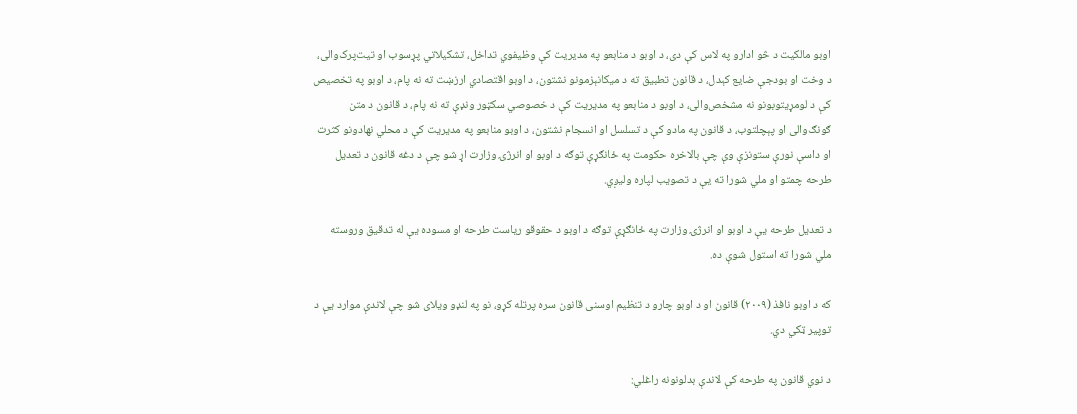اوبو مالکیت د څو ادارو په لاس کې دی، د اوبو د منابعو په مدیریت کې وظیفوي تداخل، تشکیلاتي پړسوب او تيت‌پرک‌والی، د وخت او بودجې ضایع کېدل، د قانون تطبیق ته د میکانېزمونو نشتون، د اوبو اقتصادي ارزښت ته نه پام، د اوبو په تخصیص کې د لومړیتوبونو نه مشخص‌والی، د اوبو د منابعو په مدیریت کې د خصوصي سکټور ونډې ته نه پام، د قانون د متن ګونګ‌والی او پېچلتوب، د قانون په مادو کې د تسلسل او انسجام نشتون، د اوبو منابعو په مدیریت کې د محلي نهادونو کثرت او داسې نورې ستونزې وې چې بالاخره حکومت په ځانګړې توګه د اوبو او انرژۍ وزارت اړ شو چې د دغه قانون د تعدیل طرحه چمتو او ملي شورا ته یې د تصویب لپاره ولیږي.

د تعدیل طرحه یې د اوبو او انرژۍ وزارت په ځانګړې توګه د اوبو د حقوقو ریاست طرحه او مسوده یې له تدقیق وروسته ملي شورا ته استول شوې ده.

که د اوبو نافذ (۲۰۰۹) قانون او د اوبو چارو د تنظیم اوسنی قانون سره پرتله کړو، نو په لنډو ویلای شو چې لاندې موارد یې د توپیر ټکي دي.

د نوي قانون په طرحه کې لاندې بدلونونه راغلي: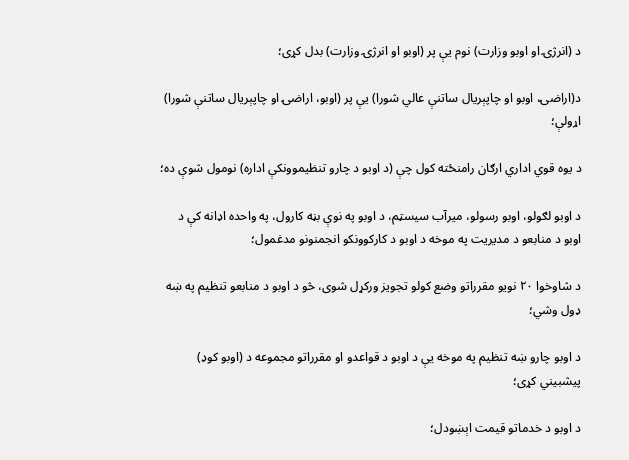د (انرژۍ او اوبو وزارت) نوم یې پر (اوبو او انرژۍ وزارت) بدل کړی؛

د(اراضۍ، اوبو او چاپېریال ساتنې عالي شورا) یې پر (اوبو، اراضۍ او چاپېریال ساتنې شورا) اړولې؛

د یوه قوي اداري ارګان رامنځته کول چې (د اوبو د چارو تنظیموونکې اداره) نومول شوې ده؛

د اوبو لګولو، اوبو رسولو، میرآب سیسټم، د اوبو په نوې بڼه کارول، په واحده اډانه کې د اوبو د منابعو د مدیریت په موخه د اوبو د کارکوونکو انجمنونو مدغمول؛

د شاوخوا ۲۰ نویو مقرراتو وضع کولو تجویز ورکړل شوی، څو د اوبو د منابعو تنظیم په ښه ډول وشي؛

د اوبو چارو ښه تنظیم په موخه یې د اوبو د قواعدو او مقرراتو مجموعه د (اوبو کوډ) پیشبیني کړی؛

د اوبو د خدماتو قیمت اېښودل؛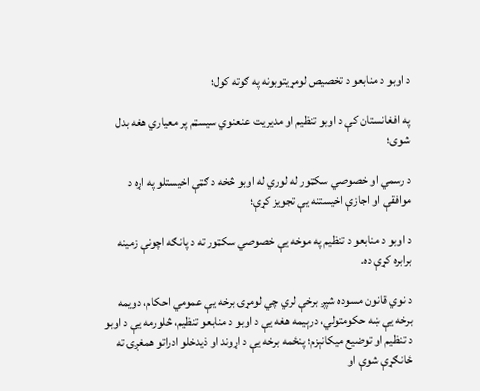د اوبو د منابعو د تخصیص لومړیتوبونه په ګوته کول؛

په افغانستان کې د اوبو تنظیم او مدیریت عنعنوي سیسټم پر معیاري هغه بدل شوی؛

د رسمي او خصوصي سکټور له لوري له اوبو څخه د ګټې اخیستلو په اړه د موافقې او اجازې اخیستنه یې تجویز کړې؛

د اوبو د منابعو د تنظیم په موخه یې خصوصي سکټور ته د پانګه اچونې زمینه برابره کړې ده.

د نوي قانون مسوده شپږ برخې لري چي لومړۍ برخه یې عمومي احکام، دویمه برخه یې ښه حکومتولي، درېیمه هغه یې د اوبو د منابعو تنظیم، څلورمه یې د اوبو د تنظیم او توضیع میکانېزم؛ پنځمه برخه یې د اړوند او ذیدخلو ادراتو همغږۍ ته ځانګړې شوې او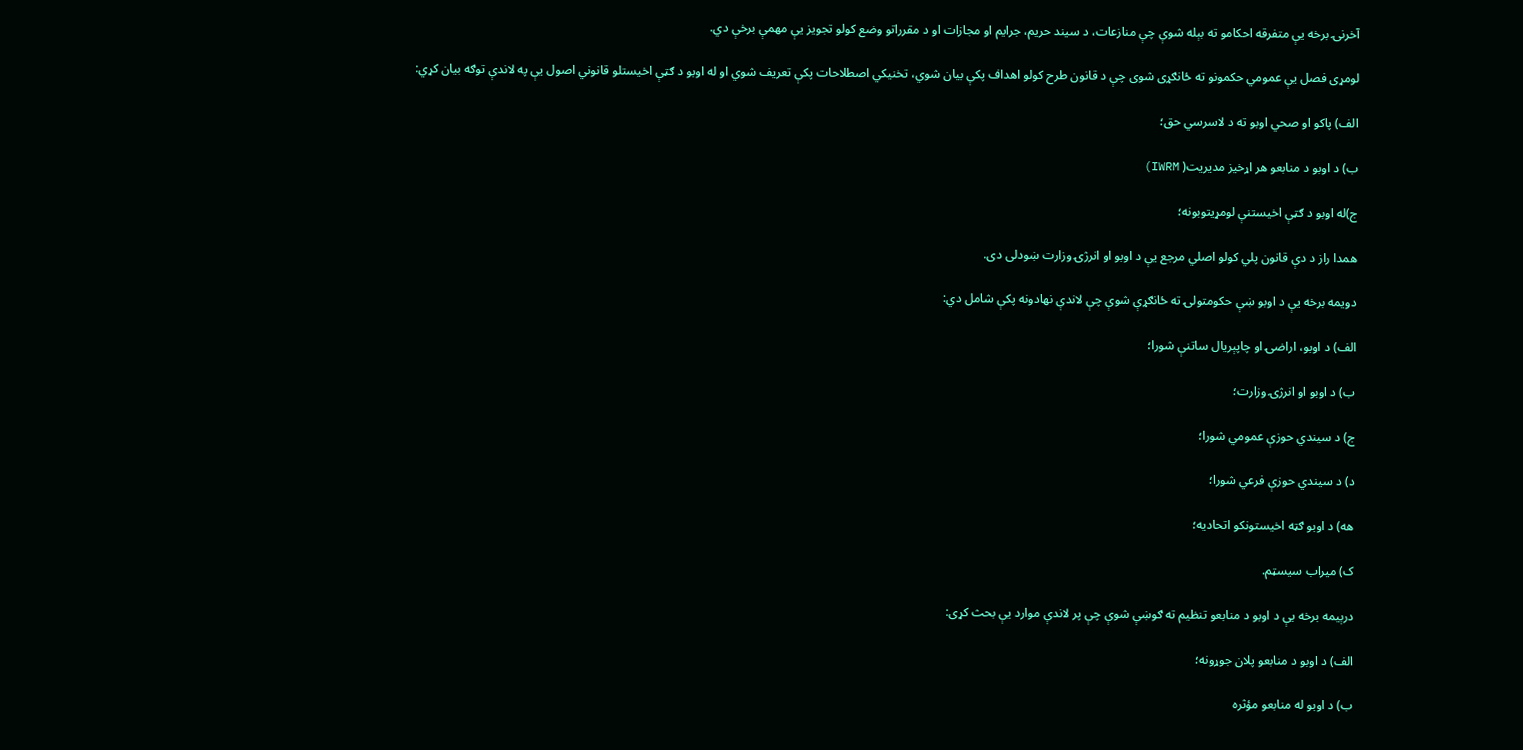آخرنۍ برخه یې متفرقه احکامو ته بېله شوې چې منازعات، د سیند حریم، جرایم او مجازات او د مقرراتو وضع کولو تجویز یې مهمې برخې دي.

لومړی فصل یې عمومي حکمونو ته ځانګړی شوی چې د قانون طرح کولو اهداف پکې بیان شوي، تخنیکي اصطلاحات پکې تعریف شوي او له اوبو د ګټې اخیستلو قانوني اصول یې په لاندې توګه بیان کړي:

الف) پاکو او صحي اوبو ته د لاسرسي حق؛

ب) د اوبو د منابعو هر اړخیز مدیریت( IWRM)

ج)له اوبو د ګټې اخیستنې لومړیتوبونه؛

همدا راز د دې قانون پلي کولو اصلي مرجع یې د اوبو او انرژۍ وزارت ښودلی دی.

دویمه برخه یې د اوبو ښې حکومتولۍ ته ځانګړې شوې چې لاندې نهادونه پکې شامل دي:

الف) د اوبو، اراضۍ او چاپېریال ساتنې شورا؛

ب) د اوبو او انرژۍ وزارت؛

ج) د سیندي حوزې عمومي شورا؛

د) د سیندي حوزې فرعي شورا؛

هه) د اوبو ګټه اخیستونکو اتحادیه؛

ک) میراب سیسټم.

درېیمه برخه یې د اوبو د منابعو تنظیم ته ګوښې شوې چې پر لاندې موارد یې بحث کړی:

الف) د اوبو د منابعو پلان جوړونه؛

ب) د اوبو له منابعو مؤثره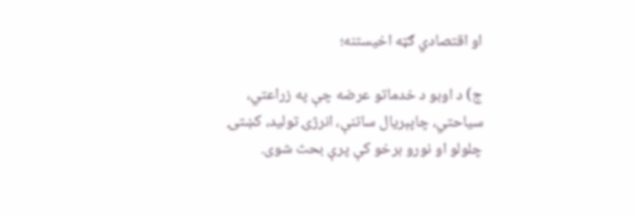او اقتصادي ګټه اخیستنه؛

ج) د اوبو د خدماتو عرضه چې په زراعتي، سیاحتي، چاپېریال ساتنې، انرژۍ تولید، کښتۍ چلولو او نورو برخو کې پرې بحث شوی.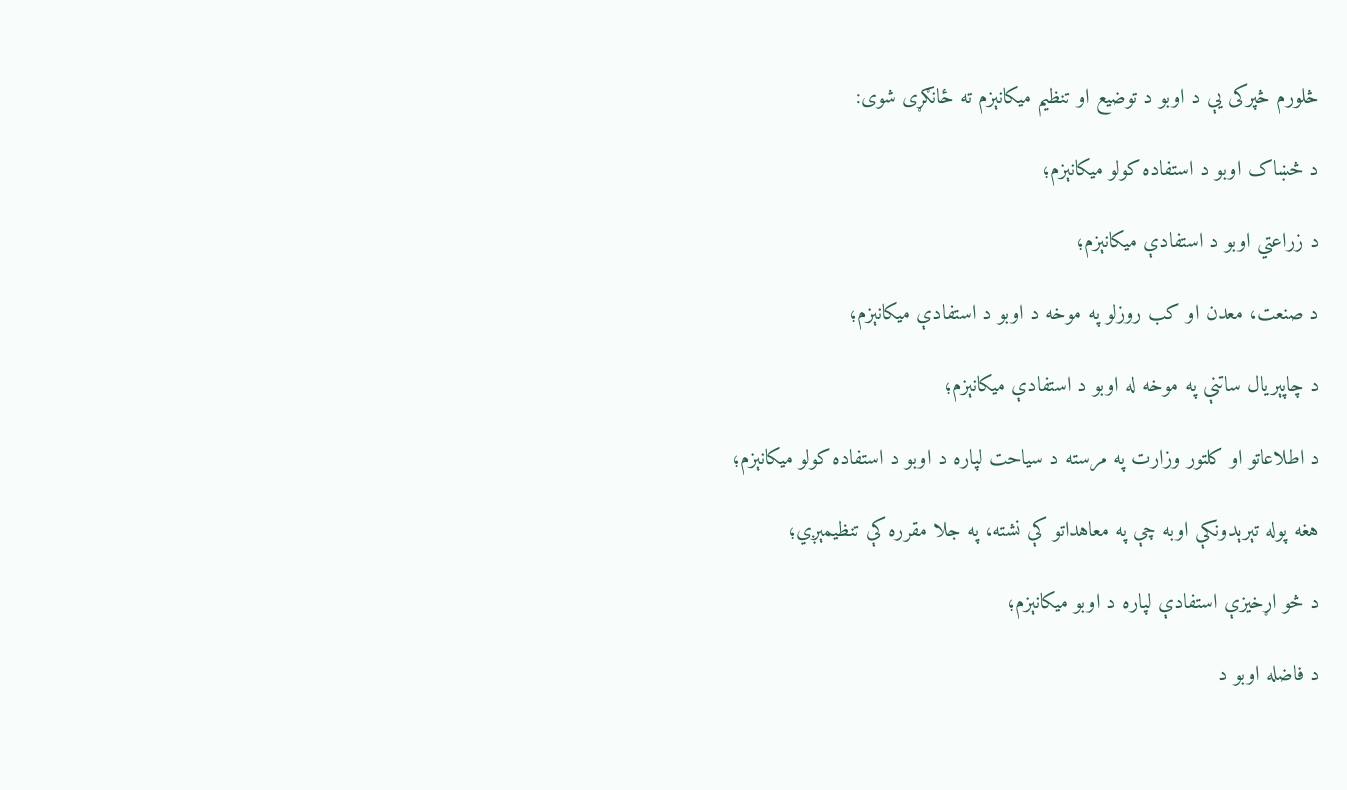څلورم څپرکی یې د اوبو د توضیع او تنظیم میکانېزم ته ځانګړی شوی:

د څښاک اوبو د استفاده کولو میکانېزم؛

د زراعتي اوبو د استفادې میکانېزم؛

د صنعت، معدن او کب روزلو په موخه د اوبو د استفادې میکانېزم؛

د چاپېریال ساتنې په موخه له اوبو د استفادې میکانېزم؛

د اطلاعاتو او کلتور وزارت په مرسته د سیاحت لپاره د اوبو د استفاده کولو میکانېزم؛

هغه پوله تېرېدونکې اوبه چې په معاهداتو کې نشته، په جلا مقرره کې تنظیمېږي؛

د څو اړخیزې استفادې لپاره د اوبو میکانېزم؛

د فاضله اوبو د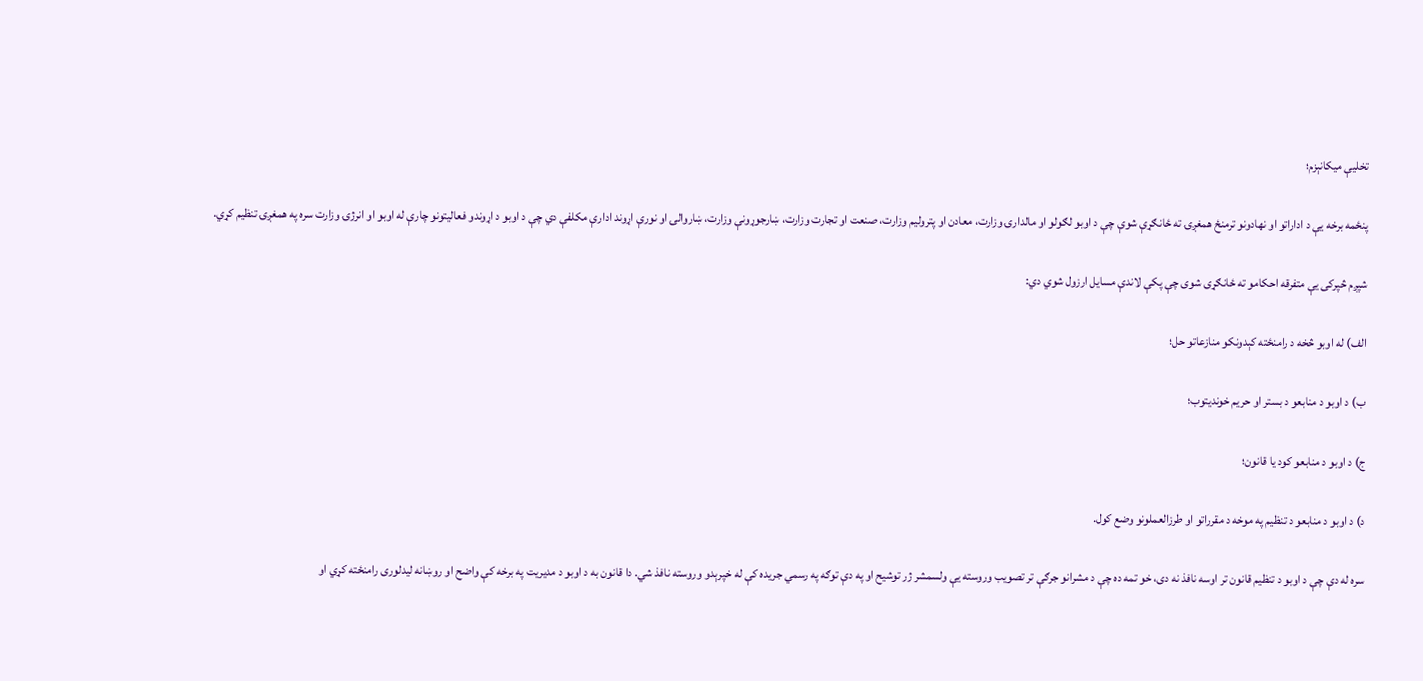تخلیې میکانېزم؛

پنځمه برخه یې د اداراتو او نهادونو ترمنځ همغږۍ ته ځانګړې شوې چې د اوبو لګولو او مالدارۍ وزارت، معادن او پترولیم وزارت، صنعت او تجارت وزارت، ښارجوړونې وزارت، ښاروالۍ او نورې اړوند ادارې مکلفې دي چې د اوبو د اړوندو فعالیتونو چارې له اوبو او انرژۍ وزارت سره په همغږۍ تنظیم کړي.

شپږم څپرکی یې متفرقه احکامو ته ځانګړی شوی چې پکې لاندې مسایل ارزول شوي دي:

الف) له اوبو څخه د رامنځته کېدونکو منازعاتو حل؛

ب) د اوبو د منابعو د بستر او حریم خونديتوب؛

ج) د اوبو د منابعو کود یا قانون؛

د) د اوبو د منابعو د تنظیم په موخه د مقرراتو او طرزالعملونو وضع کول.

سره له دې چې د اوبو د تنظیم قانون تر اوسه نافذ نه دی، خو تمه ده چې د مشرانو جرګې تر تصویب وروسته یې ولسمشر ژر توشیح او په دې توګه په رسمي جریده کې له خپرېدو وروسته نافذ شي. دا قانون به د اوبو د مدیریت په برخه کې واضح او روښانه لیدلوری رامنځته کړي او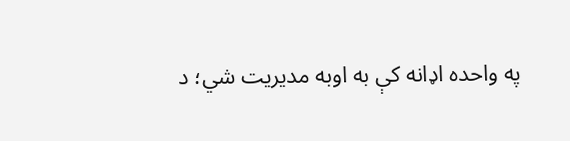په واحده اډانه کې به اوبه مدیریت شي؛ د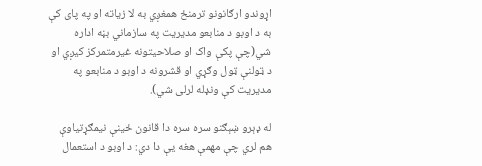اړوندو ارګانونو ترمنځ همغږي به لا زیاته او په پای کې به د اوبو د منابعو مدیریت په سازماني بڼه اداره شي(چې پکې واک او صلاحیتونه غیرمتمرکز کیږي او د ټولنې ټول وګړي او قشرونه د اوبو د منابعو په مدیریت کې ونډله لرلی شي).

له ډېرو ښېګنو سره سره دا قانون ځینې نیمګړتیاوې هم لري چې مهمې هغه یې دا دي: د اوبو د استعمال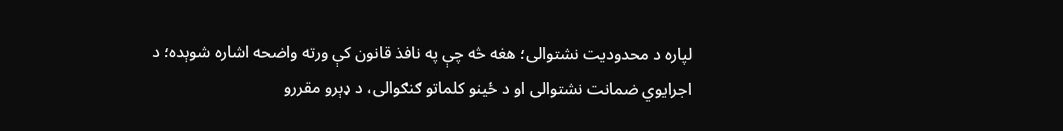لپاره د محدودیت نشتوالی؛ هغه څه چې په نافذ قانون کې ورته واضحه اشاره شوېده؛ د اجرایوي ضمانت نشتوالی او د ځینو کلماتو ګنګوالی، د ډېرو مقررو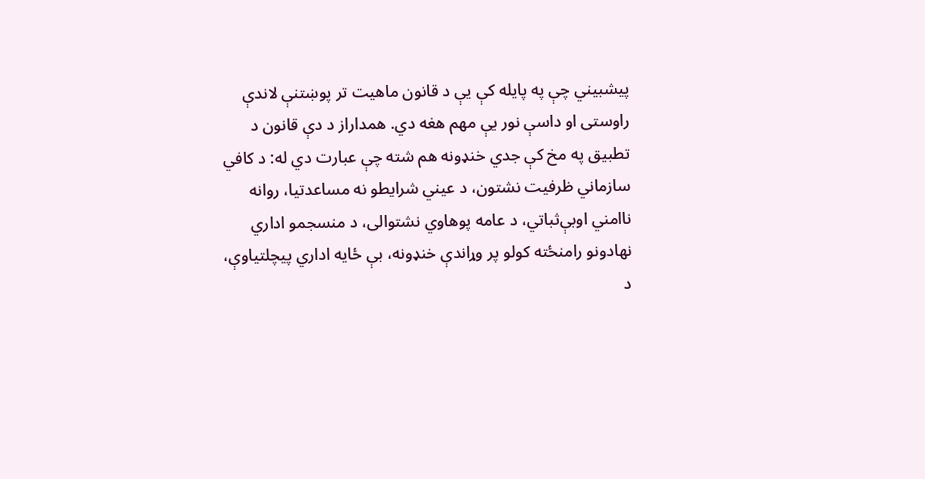پیشبیني چې په پایله کې یې د قانون ماهیت تر پوښتنې لاندې راوستی او داسې نور یې مهم هغه دي. همداراز د دې قانون د تطبیق په مخ کې جدي خنډونه هم شته چې عبارت دي له: د کافي سازماني ظرفیت نشتون، د عیني شرایطو نه مساعدتیا، روانه ناامني اوبې‌ثباتي، د عامه پوهاوي نشتوالی، د منسجمو اداري نهادونو رامنځته کولو پر وړاندې خنډونه، بې ځایه اداري پیچلتیاوې، د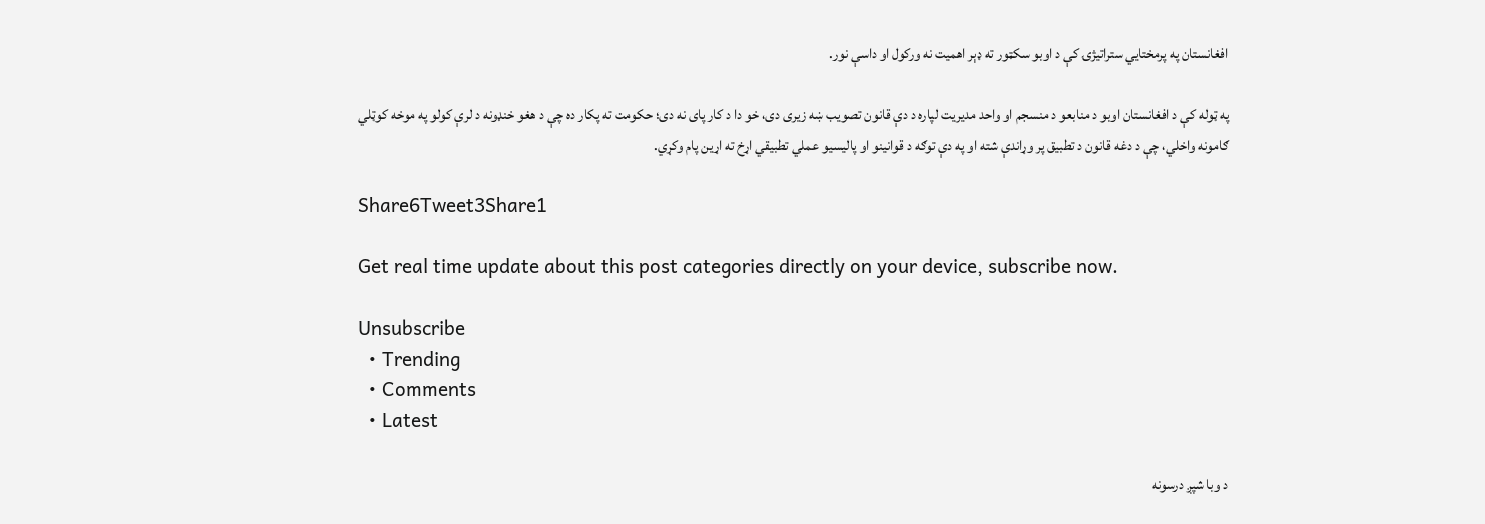افغانستان په پرمختایي ستراتیژۍ کې د اوبو سکټور ته ډېر اهمیت نه ورکول او داسې نور.

په ټوله کې د افغانستان اوبو د منابعو د منسجم او واحد مدیریت لپاره د دې قانون تصویب ښه زیری دی، خو دا د کار پای نه دی؛ حکومت ته پکار ده چې د هغو خنډونه د لرې کولو په موخه کوټلي ګامونه واخلي، چې د دغه قانون د تطبیق پر وړاندې شته او په دې توګه د قوانینو او پالیسیو عملي تطبیقي اړخ ته اړین پام وکړي.

Share6Tweet3Share1

Get real time update about this post categories directly on your device, subscribe now.

Unsubscribe
  • Trending
  • Comments
  • Latest

د وبا شپږ درسونه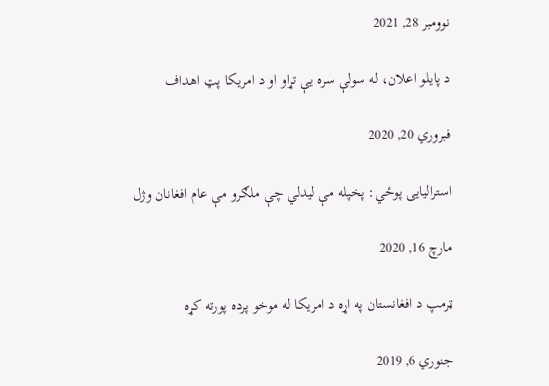نوومبر 28, 2021

د پایلو اعلان، له سولې سره یې تړاو او د امریکا پټ اهداف

فبروري 20, 2020

استرالیایی پوځي: پخپله مې لیدلي چې ملګرو مې عام افغانان وژل

مارچ 16, 2020

ټرمپ د افغانستان په اړه د امريکا له موخو پرده پورته کړه

جنوري 6, 2019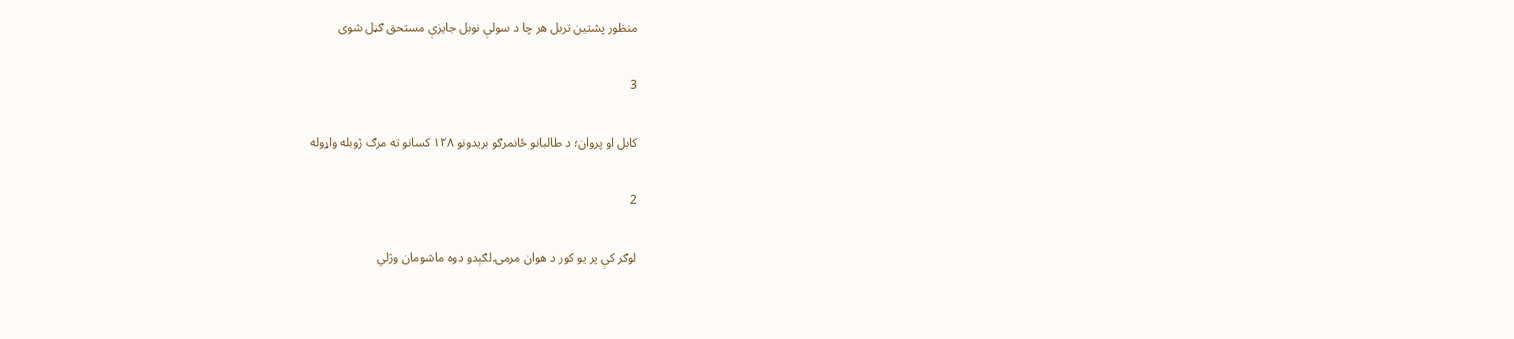منظور پشتين تربل هر چا د سولې نوبل جايزې مستحق ګڼل شوی

3

کابل او پروان؛ د طالبانو ځانمرګو بریدونو ۱۲۸ کسانو ته مرګ ژوبله واړوله

2

لوګر کې پر یو کور د هوان مرمۍ لګېدو دوه ماشومان وژلي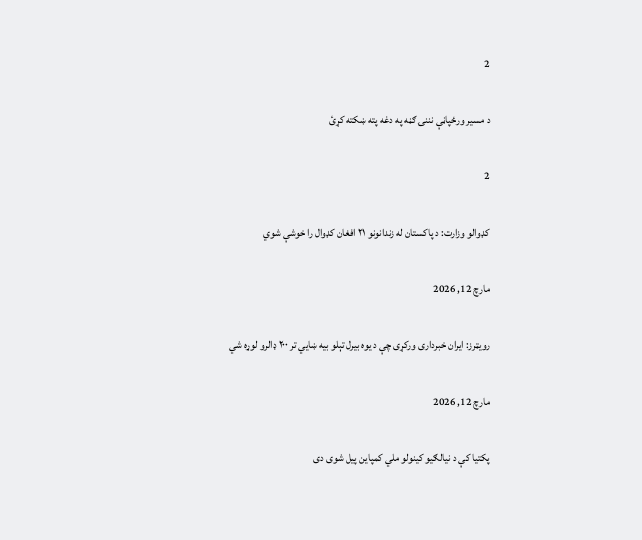2

د مسیر ورځپاڼې نننۍ ګڼه په دغه پته ښکته کړئ

2

کډوالو وزارت: د پاکستان له زندانونو ۲۱ افغان کډوال را خوشې شوي

مارچ 12, 2026

رويټرز: ايران خبرداری ورکړی چې د یوه بیرل تېلو بيه ښايي تر ۲۰۰ ډالرو لوړه شي

مارچ 12, 2026

پکتیا کې د نیالګيو کینولو ملي کمپاین پیل شوی دی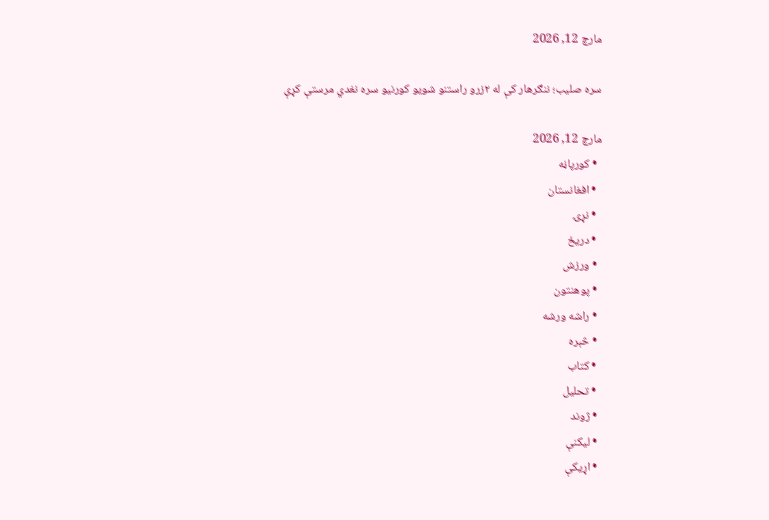مارچ 12, 2026

سره صلیب؛ ننګرهار کې له ۲زرو راستنو شویو کورنیو سره نغدي مرستې کړې

مارچ 12, 2026
  • کورپاڼه
  • افغانستان
  • نړۍ
  • دریځ
  • ورزش
  • پوهنتون
  • راشه ورشه
  • څېره
  • کتاب
  • تحلیل
  • ژوند
  • لیکنې
  • اړیکې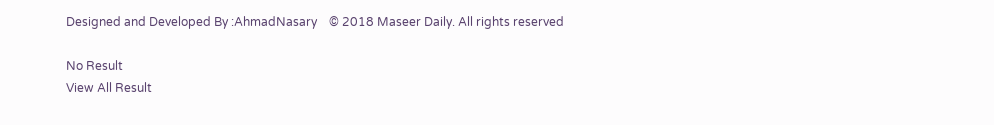Designed and Developed By :AhmadNasary    © 2018 Maseer Daily. All rights reserved

No Result
View All Result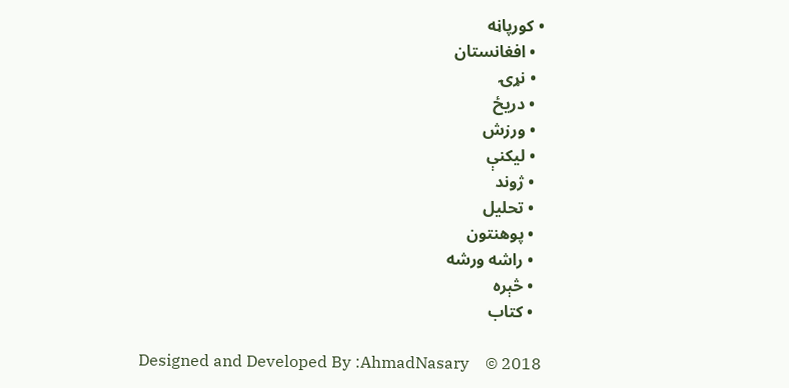• کورپاڼه
  • افغانستان
  • نړۍ
  • دریځ
  • ورزش
  • لیکنې
  • ژوند
  • تحلیل
  • پوهنتون
  • راشه ورشه
  • څېره
  • کتاب

Designed and Developed By :AhmadNasary    © 2018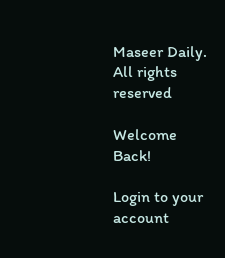Maseer Daily. All rights reserved

Welcome Back!

Login to your account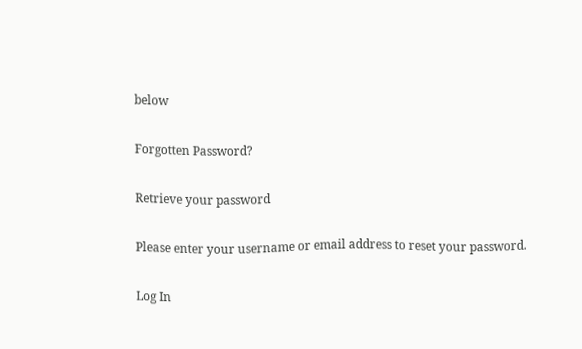below

Forgotten Password?

Retrieve your password

Please enter your username or email address to reset your password.

Log In